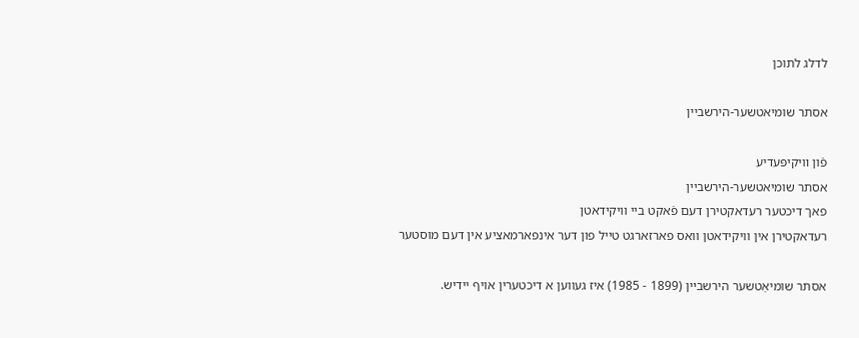לדלג לתוכן

אסתר שומיאטשער-הירשביין

פֿון װיקיפּעדיע
אסתר שומיאטשער-הירשביין
פאך דיכטער רעדאקטירן דעם פֿאקט ביי וויקידאטן
רעדאקטירן אין וויקידאטן וואס פארזארגט טייל פון דער אינפארמאציע אין דעם מוסטער

אסתּר שומיאַטשער הירשבײן (1899 - 1985) איז געווען א דיכטערין אויף יידיש.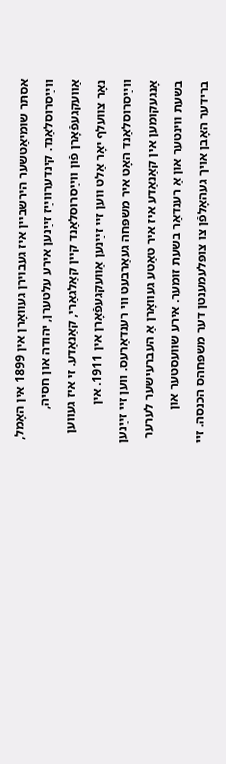אסתּר שומיאַטשער הירשבײן איז געבוירן געװאָרן אין 1899 אין האָמל, װײַסרוסלאַנד. קינדערװײַז זײַנען אירע עלטערן, יהודה און חסיה, אַװעקגעפֿאָרן פֿון װײַסרוסלאַנד קיין קאַלגאַרי, קאַנאַדע. זי איז געװען נאָר צװעלף יאָר אַלט װען זיי זײַנען אַװעקגעפֿאָרן אין 1911. אין װײַסרוסלאַנד האָט איר משפּחה געאַרבעט װי רענדאַרעס. װען זיי זײַנען אָנגעקומען אין קאַנאַדע איז איר טאַטע געװאָרן אַ העברעישער לערער בשעת װינטער און אַ רענדאַר בשעת זומער. אירע שװעסטער און ברידער האָבן אויך געהאָלפֿן צו צופּלעמענטן דער משפּחהס הכנסה. זיי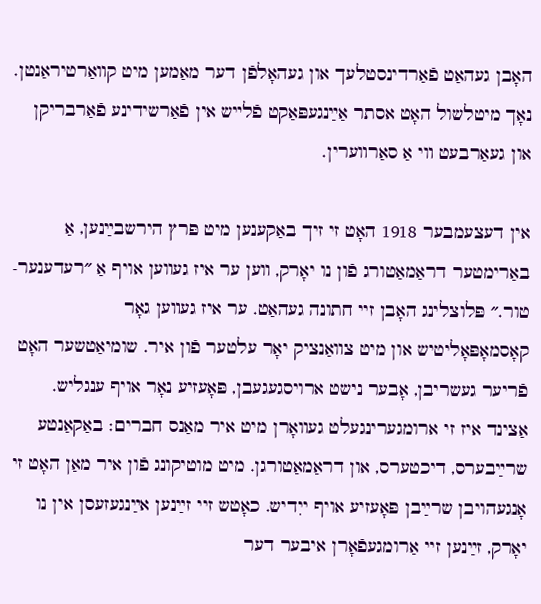האָבן געהאַט פֿאַרדינסטלעך און געהאָלפֿן דער מאַמען מיט קװאַרטיראַנטן. נאָך מיטלשול האָט אסתר אַײַנגעפּאַקט פֿלײש אין פֿאַרשידינע פֿאַרבריקן און געאַרבעט װי אַ סאַרװערין.

אין דעצעמבער 1918 האָט זי זיך באַקענען מיט פּרץ הירשבײַנען, אַ באַרימטער דראַמאַטורג פֿון נו יאָרק, װען ער איז געװען אויף אַ ״רעדענער-טור.״ פּלוצלינג האָבן זיי חתונה געהאַט. ער איז געװען גאָר קאָסמאָפּאָליטיש און מיט צװאַנציק יאָר עלטער פֿון איר. שומיאַטשער האָט פֿריער געשריבן, אָבער נישט ארויסגעגעבן, פּאָעזיע נאָר אויף ענגליש. אַצינד איז זי ארומגערינגעלט געװאָרן מיט איר מאַנס חברים׃ באַקאַנטע שרײַבערס, דיכטערס, און דראַמאַטורגן. מיט מוטיקונג פֿון איר מאַן האָט זי אָנגעהויבן שרײַבן פּאָעזיע אויף ייִדיש. כאָטש זיי זײַנען אײַנגעזעסן אין נו יאָרק, זײַנען זיי אַרומגעפֿאָרן איבער דער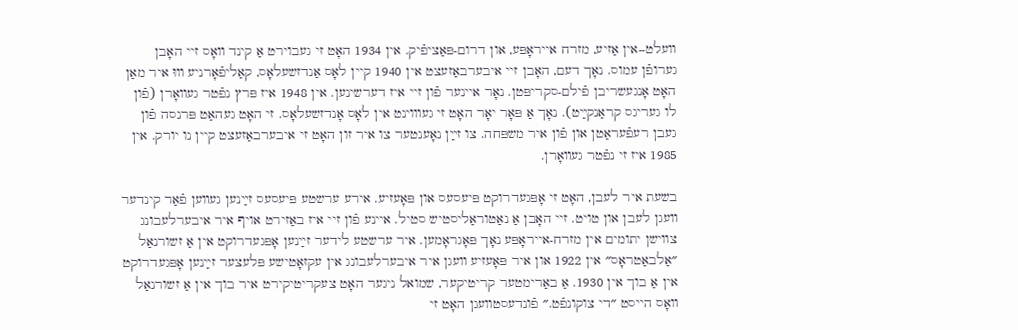װעלט--אין אַזיע, מזרח אייראָפּע, און דרום-פּאַציפֿיק. אין 1934 האָט זי געבוירט אַ קינד װאָס זיי האָבן גערופֿן עמוס. נאָך דעם, האָבן זיי איבערבאַזעצט אין 1940 קיין לאָס אַנדזשעלאָס, קאַליפֿאָרניע װוּ איר מאַן האָט אָנגעשריבן פֿילם-סקריפּטן. נאָר איינער פֿון זיי איז דערשינען. אין 1948 איז פּרץ נפֿטר געװאָרן (פֿון לו געריגס קראַנקײַט). נאָך אַ פּאָר יאָר האָט זי געװוינט אין לאָס אָנדזשעלאָס. זי האָט געהאַט פּרנסה פֿון געבן רעפֿעראַטן און פֿון איר משפּחה. צו זײַן נאָענטער צו איר זון האָט זי איבערבאַזעצט קיין נו יורק. אין 1985 איז זי נפֿטר געװאָרן.

בשעת איר לעבן, האָט זי אָפּגעדרוקט פּיעסעס און פּאָעזיע. אירע ערשטע פּיעסעס זײַנען געװען פֿאַר קינדער װעגן לעבן און טויט. זיי האָבן אַ נאַטוראַליסטיש סטיל. איינע פֿון זיי איז באַזירט אויף איר איבערלעבונג צװישן יתומים אין מזרח-אייראָפּע נאָך פּאָגראָמען. איר ערשטע לידער זײַנען אָפּגעדרוקט אין אַ זשורנאַל ״אַלבאַטראָס״ אין 1922 און איר פּאָעזיע װעגן איר איבערלעבונג אין עקזאָטישע פּלעצער זײַנען אָפּגעדרוקט אין אַ בוך אין 1930. אַ באַרימטער קריטיקער, שמואל ניגער האָט צעקריטיקירט איר בוך אין אַ זשורנאַל װאָס הייסט ״די צוקונפֿט.״ פֿונדעסטװעגן האָט זי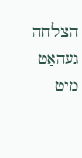הצלחה געהאַט מיט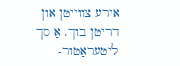אירע צװייטן און דריטן בוך. אַ סך ליטעראַטור-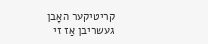קריטיקער האָבן געשריבן אַז זי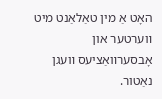האָט אַ מין טאַלאַנט מיט װערטער און אָבסערװאַציעס װעגן נאַטור.